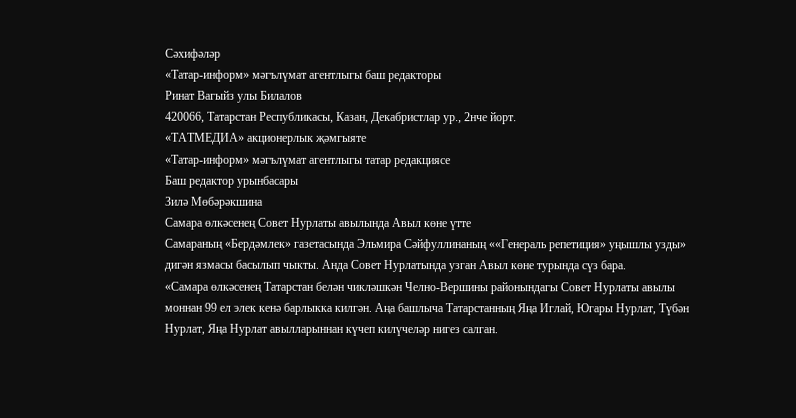Сәхифәләр
«Татар-информ» мәгълүмат агентлыгы баш редакторы
Ринат Вагыйз улы Билалов
420066, Татарстан Республикасы, Казан, Декабристлар ур., 2нче йорт.
«ТАТМЕДИА» акционерлык җәмгыяте
«Татар-информ» мәгълүмат агентлыгы татар редакциясе
Баш редактор урынбасары
Зилә Мөбәрәкшина
Самара өлкәсенең Совет Нурлаты авылында Авыл көне үтте
Самараның «Бердәмлек» газетасында Эльмира Сәйфуллинаның ««Генераль репетиция» уңышлы узды» дигән язмасы басылып чыкты. Анда Совет Нурлатында узган Авыл көне турында сүз бара.
«Самара өлкәсенең Татарстан белән чикләшкән Челно-Вершины районындагы Совет Нурлаты авылы моннан 99 ел элек кенә барлыкка килгән. Аңа башлыча Татарстанның Яңа Иглай, Югары Нурлат, Түбән Нурлат, Яңа Нурлат авылларыннан күчеп килүчеләр нигез салган.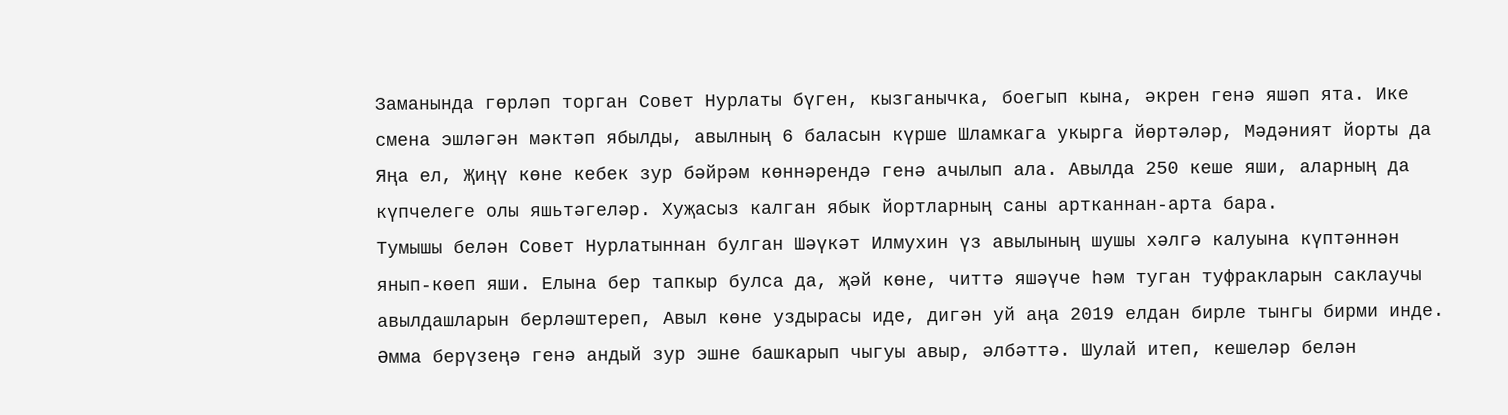Заманында гөрләп торган Совет Нурлаты бүген, кызганычка, боегып кына, әкрен генә яшәп ята. Ике смена эшләгән мәктәп ябылды, авылның 6 баласын күрше Шламкага укырга йөртәләр, Мәдәният йорты да Яңа ел, Җиңү көне кебек зур бәйрәм көннәрендә генә ачылып ала. Авылда 250 кеше яши, аларның да күпчелеге олы яшьтәгеләр. Хуҗасыз калган ябык йортларның саны артканнан-арта бара.
Тумышы белән Совет Нурлатыннан булган Шәүкәт Илмухин үз авылының шушы хәлгә калуына күптәннән янып-көеп яши. Елына бер тапкыр булса да, җәй көне, читтә яшәүче һәм туган туфракларын саклаучы авылдашларын берләштереп, Авыл көне уздырасы иде, дигән уй аңа 2019 елдан бирле тынгы бирми инде. Әмма берүзеңә генә андый зур эшне башкарып чыгуы авыр, әлбәттә. Шулай итеп, кешеләр белән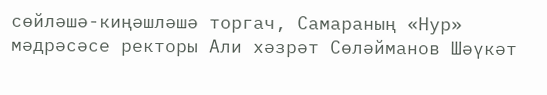сөйләшә-киңәшләшә торгач, Самараның «Нур» мәдрәсәсе ректоры Али хәзрәт Сөләйманов Шәүкәт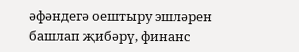әфәндегә оештыру эшләрен башлап җибәрү, финанс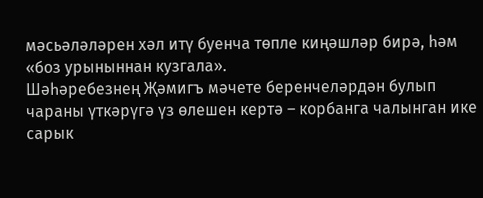мәсьәләләрен хәл итү буенча төпле киңәшләр бирә, һәм «боз урыныннан кузгала».
Шәһәребезнең Җәмигъ мәчете беренчеләрдән булып чараны үткәрүгә үз өлешен кертә – корбанга чалынган ике сарык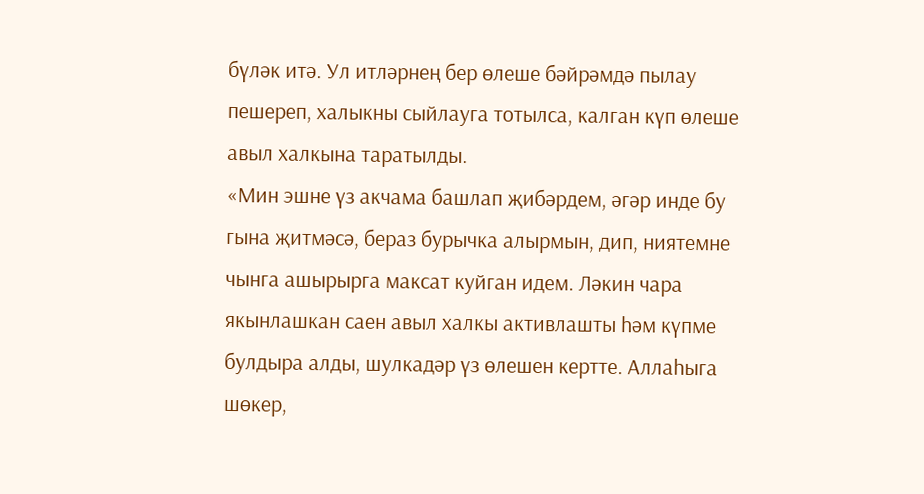бүләк итә. Ул итләрнең бер өлеше бәйрәмдә пылау пешереп, халыкны сыйлауга тотылса, калган күп өлеше авыл халкына таратылды.
«Мин эшне үз акчама башлап җибәрдем, әгәр инде бу гына җитмәсә, бераз бурычка алырмын, дип, ниятемне чынга ашырырга максат куйган идем. Ләкин чара якынлашкан саен авыл халкы активлашты һәм күпме булдыра алды, шулкадәр үз өлешен кертте. Аллаһыга шөкер,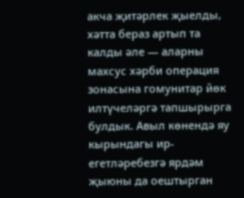акча җитәрлек җыелды, хәтта бераз артып та калды әле — аларны махсус хәрби операция зонасына гомунитар йөк илтүчеләргә тапшырырга булдык. Авыл көнендә яу кырындагы ир-егетләребезгә ярдәм җыюны да оештырган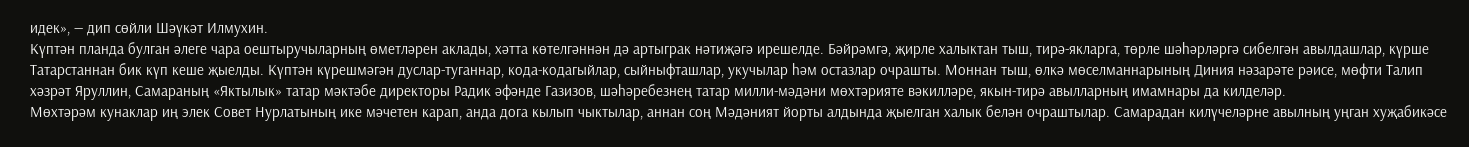идек», — дип сөйли Шәүкәт Илмухин.
Күптән планда булган әлеге чара оештыручыларның өметләрен аклады, хәтта көтелгәннән дә артыграк нәтиҗәгә ирешелде. Бәйрәмгә, җирле халыктан тыш, тирә-якларга, төрле шәһәрләргә сибелгән авылдашлар, күрше Татарстаннан бик күп кеше җыелды. Күптән күрешмәгән дуслар-туганнар, кода-кодагыйлар, сыйныфташлар, укучылар һәм остазлар очрашты. Моннан тыш, өлкә мөселманнарының Диния нәзарәте рәисе, мөфти Талип хәзрәт Яруллин, Самараның «Яктылык» татар мәктәбе директоры Радик әфәнде Газизов, шәһәребезнең татар милли-мәдәни мөхтәрияте вәкилләре, якын-тирә авылларның имамнары да килделәр.
Мөхтәрәм кунаклар иң элек Совет Нурлатының ике мәчетен карап, анда дога кылып чыктылар, аннан соң Мәдәният йорты алдында җыелган халык белән очраштылар. Самарадан килүчеләрне авылның уңган хуҗабикәсе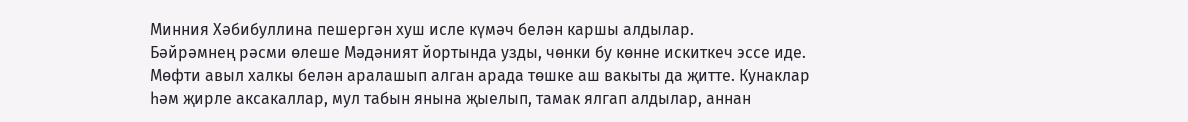Минния Хәбибуллина пешергән хуш исле күмәч белән каршы алдылар.
Бәйрәмнең рәсми өлеше Мәдәният йортында узды, чөнки бу көнне искиткеч эссе иде. Мөфти авыл халкы белән аралашып алган арада төшке аш вакыты да җитте. Кунаклар һәм җирле аксакаллар, мул табын янына җыелып, тамак ялгап алдылар, аннан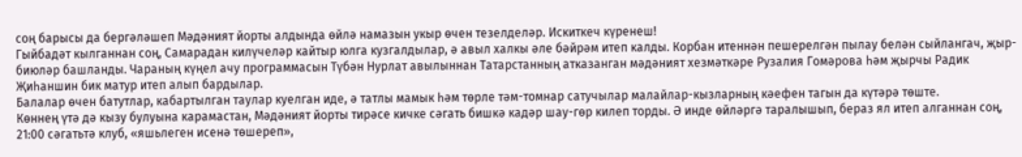соң барысы да бергәләшеп Мәдәният йорты алдында өйлә намазын укыр өчен тезелделәр. Искиткеч күренеш!
Гыйбадәт кылганнан соң, Самарадан килүчеләр кайтыр юлга кузгалдылар, ә авыл халкы әле бәйрәм итеп калды. Корбан итеннән пешерелгән пылау белән сыйлангач, җыр-биюләр башланды. Чараның күңел ачу программасын Түбән Нурлат авылыннан Татарстанның атказанган мәдәният хезмәткәре Рузалия Гомәрова һәм җырчы Радик Җиһаншин бик матур итеп алып бардылар.
Балалар өчен батутлар, кабартылган таулар куелган иде, ә татлы мамык һәм төрле тәм-томнар сатучылар малайлар-кызларның кәефен тагын да күтәрә төште.
Көннең үтә дә кызу булуына карамастан, Мәдәният йорты тирәсе кичке сәгать бишкә кадәр шау-гөр килеп торды. Ә инде өйләргә таралышып, бераз ял итеп алганнан соң, 21:00 сәгатьтә клуб, «яшьлеген исенә төшереп»,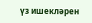үз ишекләрен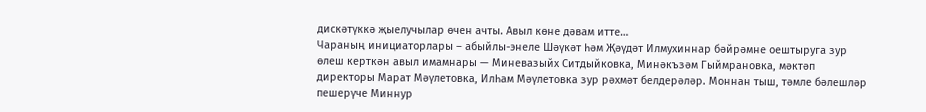дискәтүккә җыелучылар өчен ачты. Авыл көне дәвам итте…
Чараның инициаторлары – абыйлы-энеле Шәүкәт һәм Җәүдәт Илмухиннар бәйрәмне оештыруга зур өлеш керткән авыл имамнары — Миневазыйх Ситдыйковка, Минәкъзәм Гыймрановка, мәктәп директоры Марат Мәүлетовка, Илһам Мәүлетовка зур рәхмәт белдерәләр. Моннан тыш, тәмле бәлешләр пешерүче Миннур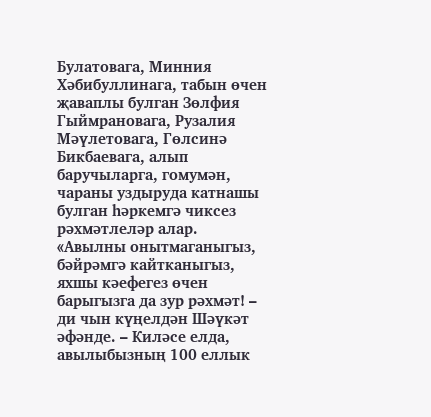Булатовага, Минния Хәбибуллинага, табын өчен җаваплы булган Зөлфия Гыймрановага, Рузалия Мәүлетовага, Гөлсинә Бикбаевага, алып баручыларга, гомумән, чараны уздыруда катнашы булган һәркемгә чиксез рәхмәтлеләр алар.
«Авылны онытмаганыгыз, бәйрәмгә кайтканыгыз, яхшы кәефегез өчен барыгызга да зур рәхмәт! – ди чын күңелдән Шәүкәт әфәнде. – Киләсе елда, авылыбызның 100 еллык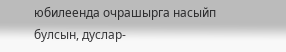юбилеенда очрашырга насыйп булсын, дуслар-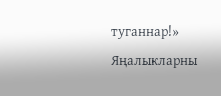туганнар!»
Яңалыкларны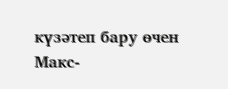күзәтеп бару өчен Макс-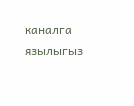каналга язылыгыз